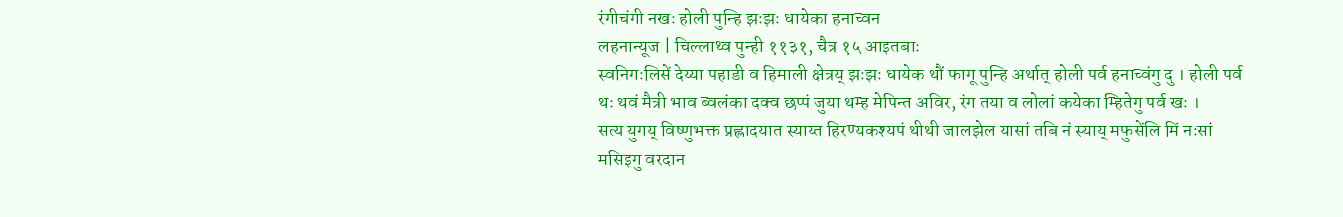रंगीचंगी नखः होली पुन्हि झःझः धायेका हनाच्वन
लहनान्यूज | चिल्लाथ्व पुन्ही ११३१, चैत्र १५ आइतबाः
स्वनिगःलिसें देय्या पहाडी व हिमाली क्षेत्रय् झःझः धायेक थौं फागू पुन्हि अर्थात् होली पर्व हनाच्वंगु दु । होली पर्व थः थवं मैत्री भाव ब्वलंका दक्व छप्पं जुया थम्ह मेपिन्त अविर, रंग तया व लोलां कयेका म्हितेगु पर्व खः ।
सत्य युगय् विष्णुभक्त प्रह्लादयात स्याय्त हिरण्यकश्यपं थीथी जालझेल यासां तबि नं स्याय् मफुसेंलि मिं नःसां मसिइगु वरदान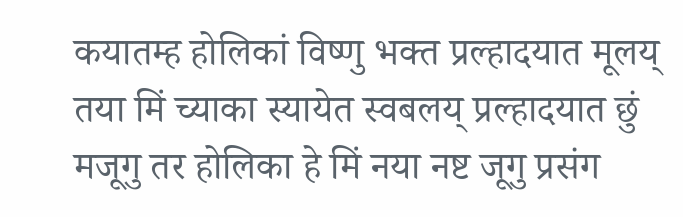कयातम्ह होलिकां विष्णु भक्त प्रल्हादयात मूलय् तया मिं च्याका स्यायेत स्वबलय् प्रल्हादयात छुं मजूगु तर होलिका हे मिं नया नष्ट जूगु प्रसंग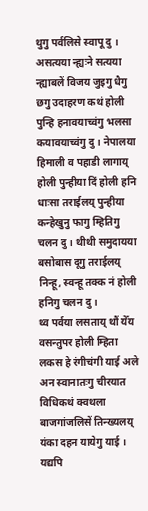थुगु पर्वलिसे स्वापू दु ।
असत्यया न्ह्यःने सत्यया न्ह्याबलें विजय जुइगु धैगु छगु उदाहरण कथं होली पुन्हि हनावयाच्वंगु भलसा कयावयाच्वंगु दु । नेपालया हिमाली व पहाडी लागाय् होली पुन्हीया दिं होली हनि धाःसा तराईलय् पुन्हीया कन्हेखुनु फागु म्हितिगु चलन दु । थीथी समुदायया बसोबास दूगु तराईलय् निन्हू, स्वन्हू तक्क नं होली हनिगु चलन दु ।
थ्व पर्वया लसताय् थौं येँय वसन्तुपर होली म्हिता लकस हे रंगीचंगी याई अले अन स्वानातःगु चीरयात विधिकथं क्वथला बाजगांजलिसें तिन्ख्यलय् यंका दहन यायेगु याई । यद्यपि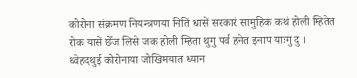कोरोना संक्रमण नियन्त्रणया नितिं धासें सरकारं सामुहिक कथं होली म्हितेत रोक यासें छेँज लिसे जक होली म्हिता थुगु पर्व हनेत इनाप याःगु दु ।
थ्वेहदथुई कोरोनाया जोखिमयात ध्यान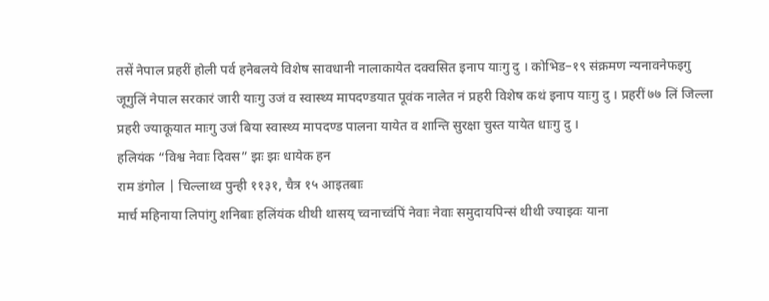तसें नेपाल प्रहरीं होली पर्व हनेबलये विशेष सावधानी नालाकायेत दक्वसित इनाप याःगु दु । कोभिड–१९ संक्रमण न्यनावनेफइगु जूगुलिं नेपाल सरकारं जारी याःगु उजं व स्वास्थ्य मापदण्डयात पूवंक नालेत नं प्रहरी विशेष कथं इनाप याःगु दु । प्रहरीं ७७ लिं जिल्ला प्रहरी ज्याकूयात माःगु उजं बिया स्वास्थ्य मापदण्ड पालना यायेत व शान्ति सुरक्षा चुस्त यायेत धाःगु दु ।
हलियंक “विश्व नेवाः दिवस” झः झः धायेक हन
राम डंगोल | चिल्लाथ्व पुन्ही ११३१, चैत्र १५ आइतबाः
मार्च महिनाया लिपांगु शनिबाः हलिंयंक थीथी थासय् च्वनाच्वंपिं नेवाः नेवाः समुदायपिन्सं थीथी ज्याझ्वः याना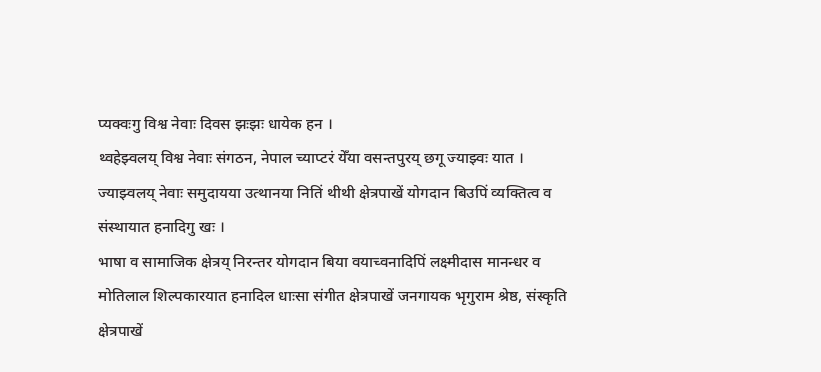प्यक्वःगु विश्व नेवाः दिवस झःझः धायेक हन ।
थ्वहेझ्वलय् विश्व नेवाः संगठन, नेपाल च्याप्टरं येँया वसन्तपुरय् छगू ज्याझ्वः यात । ज्याझ्वलय् नेवाः समुदायया उत्थानया नितिं थीथी क्षेत्रपाखें योगदान बिउपिं व्यक्तित्व व संस्थायात हनादिगु खः ।
भाषा व सामाजिक क्षेत्रय् निरन्तर योगदान बिया वयाच्वनादिपिं लक्ष्मीदास मानन्धर व मोतिलाल शिल्पकारयात हनादिल धाःसा संगीत क्षेत्रपाखें जनगायक भृगुराम श्रेष्ठ, संस्कृति क्षेत्रपाखें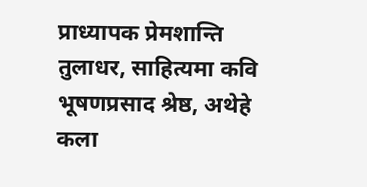प्राध्यापक प्रेमशान्ति तुलाधर, साहित्यमा कवि भूषणप्रसाद श्रेष्ठ, अथेहे कला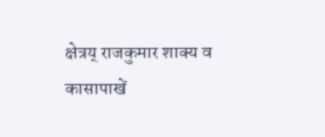क्षेत्रय् राजकुमार शाक्य व कासापाखें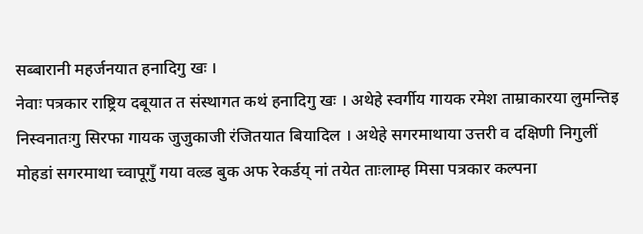सब्बारानी महर्जनयात हनादिगु खः ।
नेवाः पत्रकार राष्ट्रिय दबूयात त संस्थागत कथं हनादिगु खः । अथेहे स्वर्गीय गायक रमेश ताम्राकारया लुमन्तिइ निस्वनातःगु सिरफा गायक जुजुकाजी रंजितयात बियादिल । अथेहे सगरमाथाया उत्तरी व दक्षिणी निगुलीं मोहडां सगरमाथा च्वापूगुँ गया वल्र्ड बुक अफ रेकर्डय् नां तयेत ताःलाम्ह मिसा पत्रकार कल्पना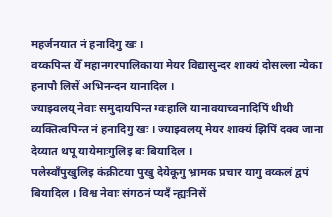महर्जनयात नं हनादिगु खः ।
वय्कपिन्त येँ महानगरपालिकाया मेयर विद्यासुन्दर शाक्यं दोसल्ला न्येका हनापौ लिसें अभिनन्दन यानादिल ।
ज्याझ्वलय् नेवाः समुदायपिन्त ग्वःहालि यानावयाच्वनादिपिं थीथी व्यक्तित्वपिन्त नं हनादिगु खः । ज्याझ्वलय् मेयर शाक्यं झिपिं दक्व जाना देय्यात थपू यायेमाःगुलिइ बः बियादिल ।
पलेस्वाँपुखुलिइ कंक्रीटया पुखु देयेकूगु भ्रामक प्रचार यागु वय्कलं द्वपं बियादिल । विश्व नेवाः संगठनं प्यदँ न्ह्यःनिसें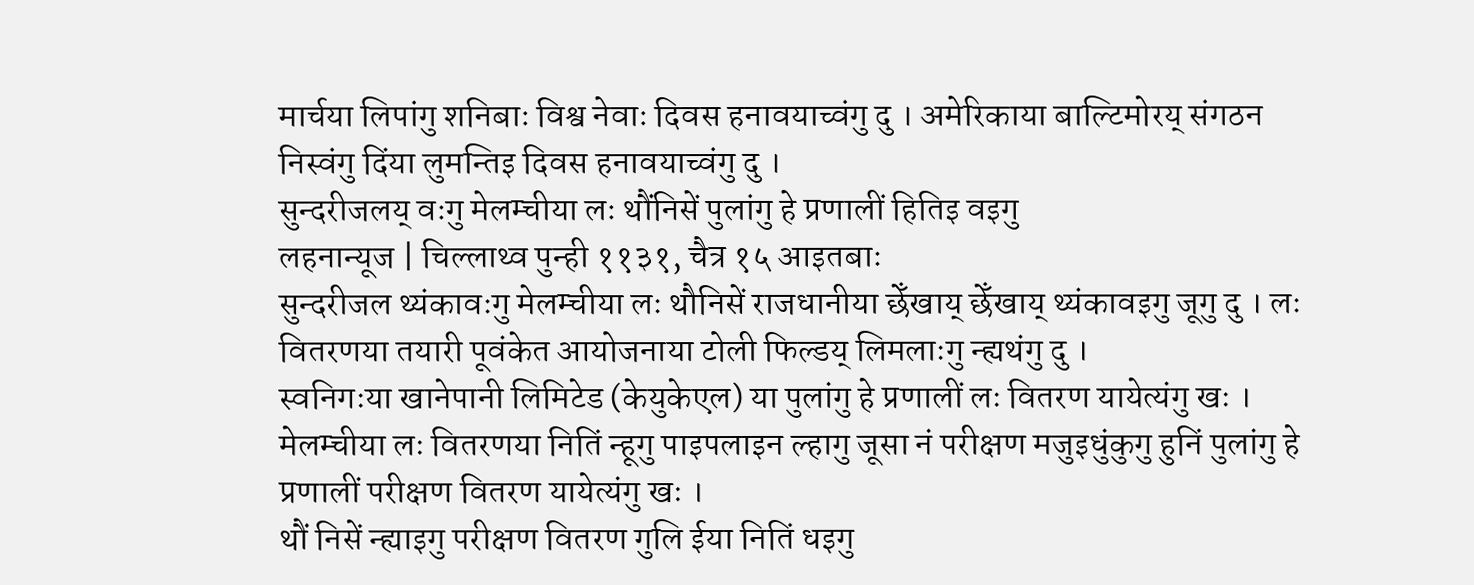मार्चया लिपांगु शनिबाः विश्व नेवाः दिवस हनावयाच्वंगु दु । अमेरिकाया बाल्टिमोरय् संगठन निस्वंगु दिंया लुमन्तिइ दिवस हनावयाच्वंगु दु ।
सुन्दरीजलय् वःगु मेलम्चीया लः थौंनिसें पुलांगु हे प्रणालीं हितिइ वइगु
लहनान्यूज | चिल्लाथ्व पुन्ही ११३१, चैत्र १५ आइतबाः
सुन्दरीजल थ्यंकावःगु मेलम्चीया लः थौनिसें राजधानीया छेँखाय् छेँखाय् थ्यंकावइगु जूगु दु । लः वितरणया तयारी पूवंकेत आयोजनाया टोली फिल्डय् लिमलाःगु न्ह्यथंगु दु ।
स्वनिगःया खानेपानी लिमिटेड (केयुकेएल) या पुलांगु हे प्रणालीं लः वितरण यायेत्यंगु खः । मेलम्चीया लः वितरणया नितिं न्हूगु पाइपलाइन ल्हागु जूसा नं परीक्षण मजुइधुंकुगु हुनिं पुलांगु हे प्रणालीं परीक्षण वितरण यायेत्यंगु खः ।
थौं निसें न्ह्याइगु परीक्षण वितरण गुलि ईया नितिं धइगु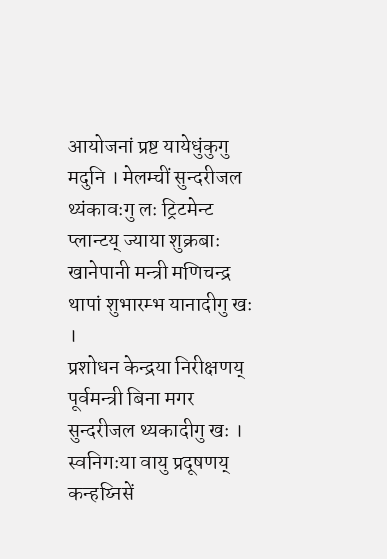आयोजनां प्रष्ट यायेधुंकुगु मदुनि । मेलम्चीं सुन्दरीजल थ्यंकावःगु लः ट्रिटमेन्ट प्लान्टय् ज्याया शुक्रबाः खानेपानी मन्त्री मणिचन्द्र थापां शुभारम्भ यानादीगु खः ।
प्रशोधन केन्द्रया निरीक्षणय् पूर्वमन्त्री बिना मगर सुन्दरीजल थ्यकादीगु खः ।
स्वनिगःया वायु प्रदूषणय् कन्हय्निसें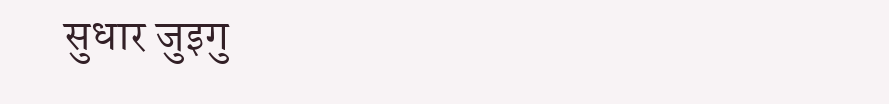सुधार जुइगु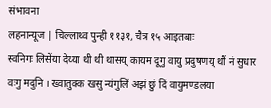संभावना
लहनान्यूज | चिल्लाथ्व पुन्ही ११३१, चैत्र १५ आइतबाः
स्वनिगः लिसेंया देय्या थी थी थासय् कायम दूगु वायु प्रदुषणय् थौं नं सुधार वःगु मदुनि । ख्वातुक्क खसु न्यंगुलिं अझं छुं दिं वायुमण्डलया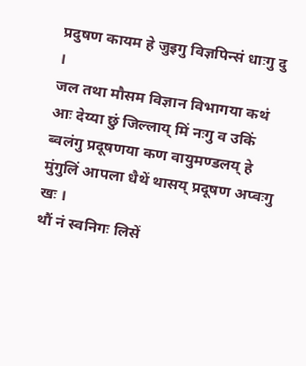प्रदुषण कायम हे जुइगु विज्ञपिन्सं धाःगु दु ।
जल तथा मौसम विज्ञान विभागया कथं आः देय्या छुं जिल्लाय् मिं नःगु व उकिं ब्वलंगु प्रदूषणया कण वायुमण्डलय् हे मुंगुलिं आपला धैथें थासय् प्रदूषण अप्वःगु खः ।
थौं नं स्वनिगः लिसें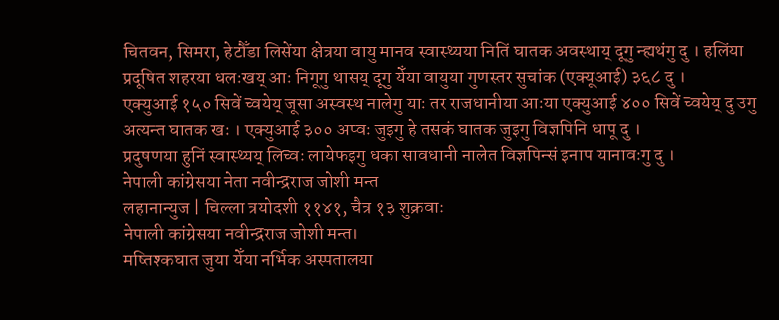चितवन, सिमरा, हेटौँडा लिसेंया क्षेत्रया वायु मानव स्वास्थ्यया नितिं घातक अवस्थाय् दूगु न्ह्यथंगु दु । हलिंया प्रदूषित शहरया धलःखय् आः निगूगु थासय् दूगु येँया वायुया गुणस्तर सुचांक (एक्यूआई) ३६८ दु ।
एक्युआई १५० सिवें च्वयेय् जूसा अस्वस्थ नालेगु याः तर राजधानीया आःया एक्युआई ४०० सिवें च्वयेय् दु उगु अत्यन्त घातक खः । एक्युआई ३०० अप्वः जुइगु हे तसकं घातक जुइगु विज्ञपिनि धापू दु ।
प्रदुषणया हुनिं स्वास्थ्यय् लिच्वः लायेफइगु धका सावधानी नालेत विज्ञपिन्सं इनाप यानावःगु दु ।
नेपाली कांग्रेसया नेता नवीन्द्रराज जोशी मन्त
लहानान्युज | चिल्ला त्रयोदशी ११४१, चैत्र १३ शुक्रवाः
नेपाली कांग्रेसया नवीन्द्रराज जोशी मन्त।
मष्तिश्कघात जुया येँया नर्भिक अस्पतालया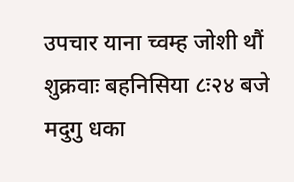उपचार याना च्वम्ह जोशी थौं शुक्रवाः बहनिसिया ८ः२४ बजे मदुगु धका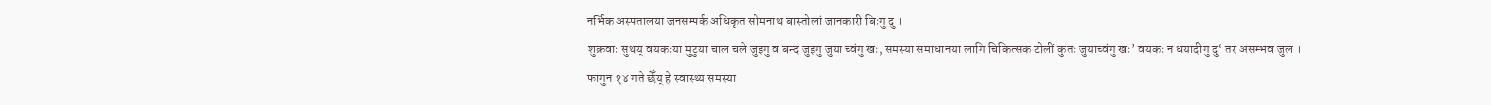नर्भिक अस्पतालया जनसम्पर्क अधिकृत सोमनाथ बास्तोलां जानकारी बिःगु दु ।
शुक्रवाः सुथय् वयकःया मुटुया चाल चले जुइगु व बन्द जुइगु जुया च्वंगु खः, समस्या समाधानया लागि चिकित्सक टोलीं कुतः जुयाच्वंगु खः’ वयकः न धयादीगु दु‘ तर असम्भव जुल ।
फागुन १४ गते छेँय् हे स्वास्थ्य समस्या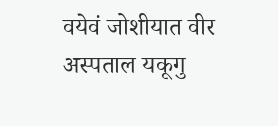वयेवं जोशीयात वीर अस्पताल यकूगु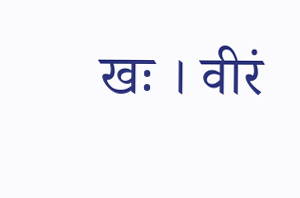खः । वीरं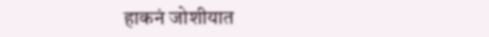हाकनं जोशीयात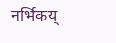नर्भिकय्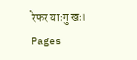रेफर याःगु खः।
Pages